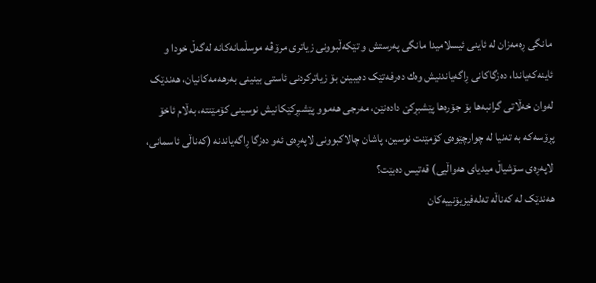مانگی ڕەمەزان لە ئاینی ئیسلامیدا مانگی پەرستش و تێکەڵبوونی زیاتری مرۆڤە موسڵمانەکانە لەگەڵ خودا و ئاینەکەیاندا، دەزگاکانی ڕاگەیاندنیش وەك دەرفەتێک دەیبینن بۆ زیاترکردنی ئاستی بینینی بەرهەمەکانیان، هەندێک لەوان خەڵاتی گرانبەها بۆ جۆرەها پێشبڕکێ دادەنێن، مەرجی هەموو پێشبڕکێکانیش نوسینی کۆمێنتە، بەڵام ئاخۆ پڕۆسەکە بە تەنیا لە چوارچێوەی کۆمێنت نوسین، پاشان چالاکبوونی لاپەڕەی ئەو دەزگا ڕاگەیاندنە (کەناڵی ئاسمانی، لاپەڕەی سۆشیاڵ میدیای هەواڵیی) قەتیس دەبێت؟
هەندێک لە کەناڵە تەلەفیزیۆنییەکان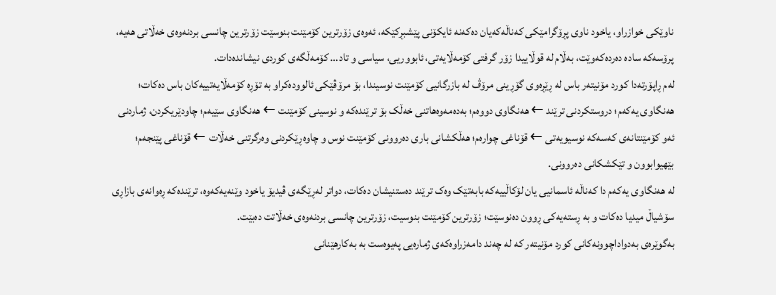ناوێکی خوازراو، یاخود ناوی پڕۆگرامێکی کەناڵەکەیان دەکەنە ئایکۆنی پێشبڕکێکە، ئەوەی زۆرترین کۆمێنت بنوسێت زۆرترین چانسی بردنەوەی خەڵاتی هەیە، پرۆسەکە سادە دەردەکەوێت، بەڵام لە قوڵاییدا زۆر گرفتی کۆمەڵایەتی، ئابووریی، سیاسی و تاد… کۆمەڵگەی کوردی نیشاندەدات.
لەم ڕاپۆرتەدا کورد مۆنیتەر باس لە ڕێڕەوی گۆڕینی مرۆڤ لە بازرگانیی کۆمێنت نوسیندا، بۆ مرۆڤێکی ئالوودەکراو بە تۆڕە کۆمەڵایەتییەکان باس دەکات؛
هەنگاوی یەکەم؛ دروستکردنی ترێند ← هەنگاوی دووەم؛ بەدەمەوەهاتنی خەڵک بۆ ترێندەکە و نوسینی کۆمێنت ← هەنگاوی سێیەم؛ چاودێریکردن، ژماردنی ئەو کۆمێنتانەی کەسەکە نوسیویەتی ← قۆناغی چوارەم؛ هەڵکشانی باری دەروونی کۆمێنت نوس و چاوەڕێکردنی وەرگرتنی خەڵات ← قۆناغی پێنجەم؛ بێهیوابوون و تێکشکانی دەروونی.
لە هەنگاوی یەکەم دا کەناڵە ئاسمانیی یان لۆکاڵییەکە بابەتێک وەک ترێند دەستنیشان دەکات، دواتر لەڕێگەی ڤیدیۆ یاخود وێنەیەکەوە، ترێندەکە ڕەوانەی بازاڕی سۆشیاڵ میدیا دەکات و بە ڕستەیەکی ڕوون دەنوسێت؛ زۆرترین کۆمێنت بنوسیت، زۆرترین چانسی بردنەوەی خەڵاتت دەبێت.
بەگوێرەی بەدواداچوونەکانی کورد مۆنیتەر کە لە چەند دامەزراوەکەی ژمارەیی پەیوەست بە بەکارهێنانی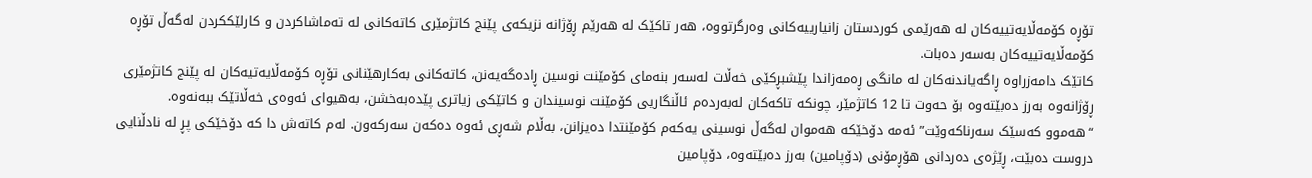تۆڕە کۆمەڵایەتییەکان لە هەرێمی کوردستان زانیارییەکانی وەرگرتووە، هەر تاکێک لە هەرێم ڕۆژانە نزیکەی پێنج کاتژمێری کاتەکانی لە تەماشاکردن و کارلێککردن لەگەڵ تۆڕە کۆمەڵایەتییەکان بەسەر دەبات.
کاتێک دامەزراوە ڕاگەیاندنەکان لە مانگی ڕەمەزاندا پێشبڕکێی خەڵات لەسەر بنەمای کۆمێنت نوسین ڕادەگەیەنن، کاتەکانی بەکارهێنانی تۆڕە کۆمەڵایەتیەکان لە پێنج کاتژمێری ڕۆژانەوە بەرز دەبێتەوە بۆ حەوت تا 12 کاتژمێر، چونکە تاکەکان لەبەردەم ئاڵنگاریی کۆمێنت نوسیندان و کاتێکی زیاتری پێدەبەخشن، بەهیوای ئەوەی خەڵاتێک ببەنەوە.
“هەموو کەسێک سەرناکەوێت” ئەمە دۆخێکە هەموان لەگەڵ نوسینی یەکەم کۆمێنتدا دەیزانن، بەڵام شەڕی ئەوە دەکەن سەرکەون. لەم کاتەش دا کە دۆخێکی پڕ لە نادڵنایی دروست دەبێت، ڕێژەی دەردانی هۆڕمۆنی (دۆپامین) بەرز دەبێتەوە، دۆپامین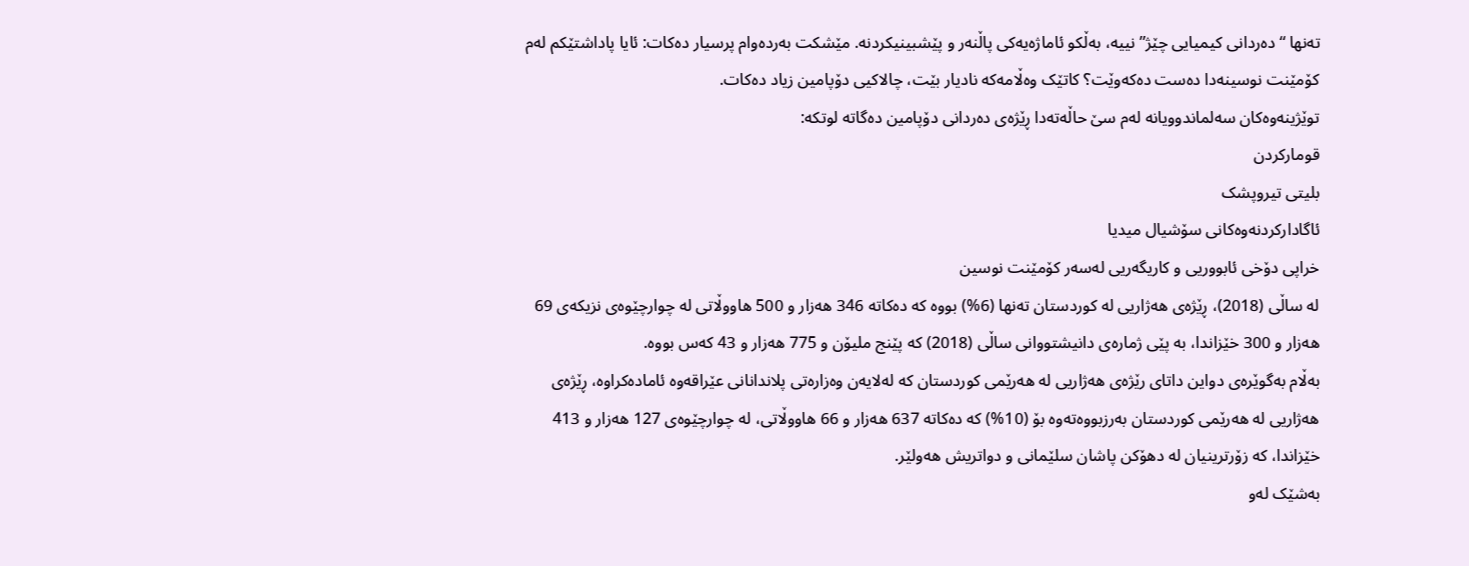تەنها “دەردانی کیمیایی چێژ” نییە، بەڵکو ئاماژەیەکی پاڵنەر و پێشبینیکردنە. مێشکت بەردەوام پرسیار دەکات: ئایا پاداشتێکم لەم کۆمێنت نوسینەدا دەست دەکەوێت؟ کاتێک وەڵامەکە نادیار بێت، چالاکیی دۆپامین زیاد دەکات.
توێژینەوەکان سەلماندوویانە لەم سێ حاڵەتەدا ڕێژەی دەردانی دۆپامین دەگاتە لوتکە:
قومارکردن
بلیتی تیروپشک
ئاگادارکردنەوەکانی سۆشیال میدیا
خراپی دۆخی ئابووریی و کاریگەریی لەسەر کۆمێنت نوسین
لە ساڵی (2018)، ڕێژەی هەژاریی لە كوردستان تەنها (6%) بووە كە دەكاتە 346 هەزار و 500 هاووڵاتی لە چوارچێوەی نزیكەی 69 هەزار و 300 خێزاندا، بە پێی ژمارەی دانیشتووانی ساڵی (2018) كە پێنج ملیۆن و 775 هەزار و 43 كەس بووە.
بەڵام بەگوێرەی دواین داتای رێژەی هەژاریی لە هەرێمی کوردستان کە لەلایەن وەزارەتی پلاندانانی عێراقەوە ئامادەکراوە، ڕێژەی هەژاریی لە هەرێمی کوردستان بەرزبووەتەوە بۆ (10%) كە دەكاتە 637 هەزار و 66 هاووڵاتی، لە چوارچێوەی 127 هەزار و 413 خێزاندا، كە زۆرترینیان لە دهۆكن پاشان سلێمانی و دواتریش هەولێر.
بەشێک لەو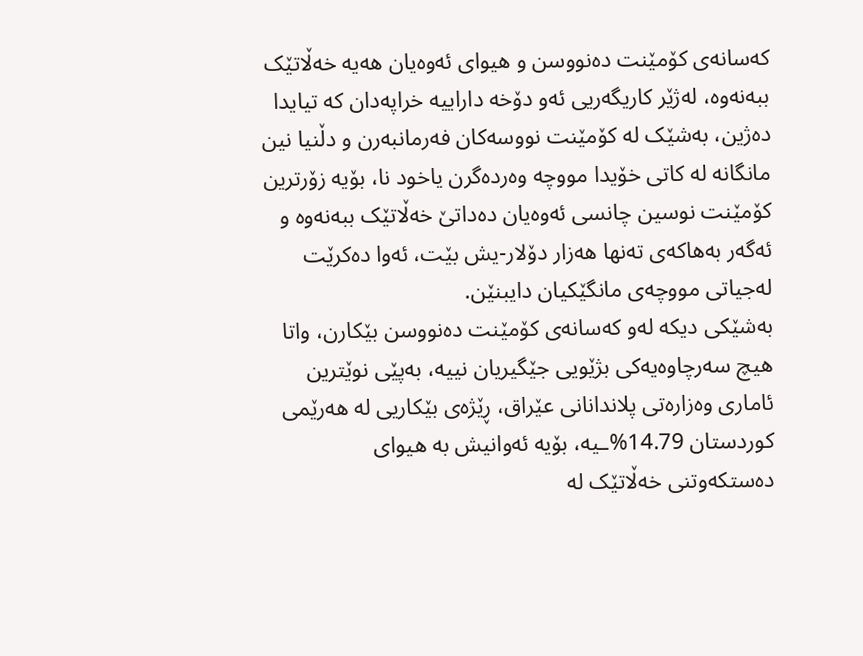کەسانەی کۆمێنت دەنووسن و هیوای ئەوەیان هەیە خەڵاتێک ببەنەوە، لەژێر کاریگەریی ئەو دۆخە داراییە خراپەدان کە تیایدا دەژین، بەشێک لە کۆمێنت نووسەکان فەرمانبەرن و دڵنیا نین مانگانە لە کاتی خۆیدا مووچە وەردەگرن یاخود نا، بۆیە زۆرترین کۆمێنت نوسین چانسی ئەوەیان دەداتێ خەڵاتێک ببەنەوە و ئەگەر بەهاکەی تەنها هەزار دۆلار-یش بێت، ئەوا دەکرێت لەجیاتی مووچەی مانگێکیان دایبنێن.
بەشێکی دیکە لەو کەسانەی کۆمێنت دەنووسن بێکارن، واتا هیچ سەرچاوەیەکی بژێویی جێگیریان نییە، بەپێی نوێترین ئاماری وەزارەتی پلاندانانی عێراق، ڕێژەی بێکاریی لە هەرێمی کوردستان 14.79%ـیە، بۆیە ئەوانیش بە هیوای دەستکەوتنی خەڵاتێک لە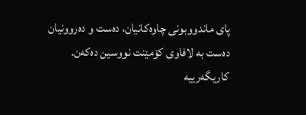پای ماندووبونی چاوەکانیان، دەست و دەروونیان دەست بە لافاوی کۆمێنت نووسین دەکەن.
کاریگەرییە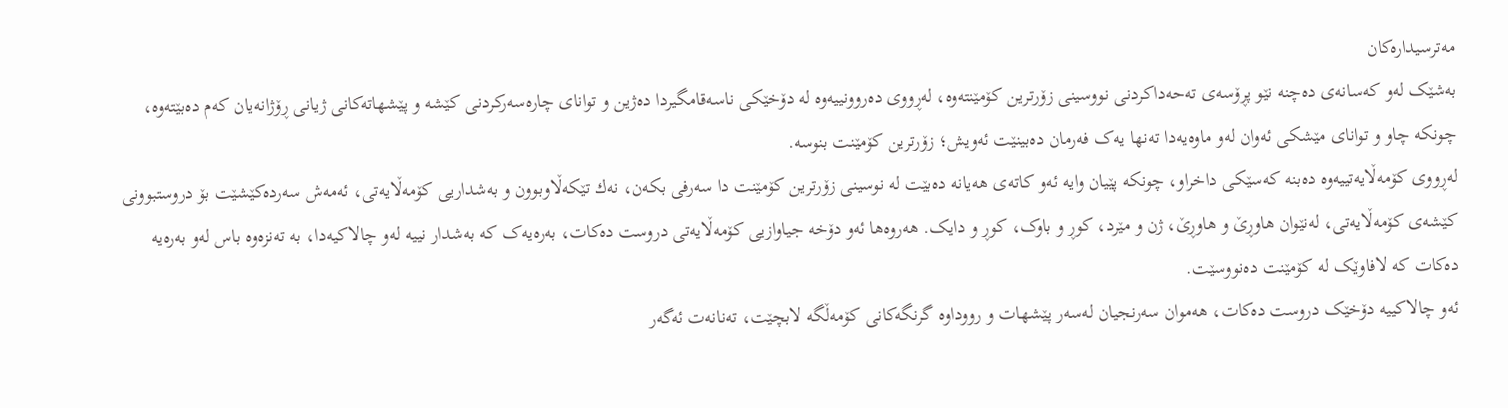مەترسیدارەکان
بەشێک لەو کەسانەی دەچنە نێو پڕۆسەی تەحەداکردنی نووسینی زۆرترین کۆمێنتەوە، لەڕووی دەروونییەوە لە دۆخێکی ناسەقامگیردا دەژین و توانای چارەسەرکردنی کێشە و پێشهاتەکانی ژیانی ڕۆژانەیان کەم دەبێتەوە، چونکە چاو و توانای مێشکی ئەوان لەو ماوەیەدا تەنها یەک فەرمان دەبینێت ئەویش؛ زۆرترین کۆمێنت بنوسە.
لەڕووی کۆمەڵایەتییەوە دەبنە کەسێکی داخراو، چونکە پێیان وایە ئەو کاتەی هەیانە دەبێت لە نوسینی زۆرترین کۆمێنت دا سەرفی بکەن، نەك تێکەڵاوبوون و بەشداریی کۆمەڵایەتی، ئەمەش سەردەکێشێت بۆ دروستبوونی کێشەی کۆمەڵایەتی، لەنێوان هاوڕێ و هاوڕێ، ژن و مێرد، کوڕ و باوک، کوڕ و دایک. هەروەها ئەو دۆخە جیاوازیی کۆمەڵایەتی دروست دەکات، بەرەیەک کە بەشدار نییە لەو چالاکیەدا، بە تەنزەوە باس لەو بەرەیە دەکات کە لافاوێک لە کۆمێنت دەنووسێت.
ئەو چالاکییە دۆخێک دروست دەکات، هەموان سەرنجیان لەسەر پێشهات و رووداوە گرنگەکانی کۆمەڵگە لابچێت، تەنانەت ئەگەر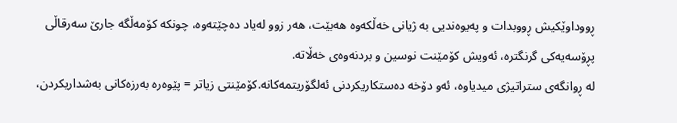ڕووداوێکیش ڕووبدات و پەیوەندیی بە ژیانی خەڵکەوە هەبێت، هەر زوو لەیاد دەچێتەوە، چونکە کۆمەڵگە جارێ سەرقاڵی پڕۆسەیەکی گرنگترە، ئەویش کۆمێنت نوسین و بردنەوەی خەڵاتە.
لە ڕوانگەی ستراتیژی میدیاوە، ئەو دۆخە دەستکاریکردنی ئەلگۆریتمەکانە.کۆمێنتی زیاتر = پێوەرە بەرزەکانی بەشداریکردن،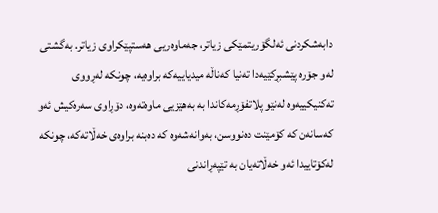دابەشکردنی ئەلگۆریتمێکی زیاتر، جەماوەریی هەستپێکراوی زیاتر. بەگشتی لەو جۆرە پێشبڕکێیەدا تەنیا کەناڵە میدیاییەکە براوەیە، چونکە لەڕووی تەکنیکییەوە لەنێو پلاتفۆڕمەکاندا بە بەهێزیی ماوەتەوە، دۆڕاوی سەرەکیش ئەو کەسانەن کە کۆمێنت دەنووسن، بەوانەشەوە کە دەبنە براوەی خەڵاتەکە، چونکە لەکۆتاییدا ئەو خەڵاتەیان بە تێپەڕاندنی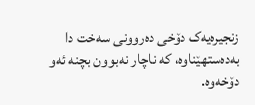زنجیرەیەک دۆخی دەروونی سەخت دا بەدەستهێناوە، کە ناچار نەبوون بچنە ئەو دۆخەوە.